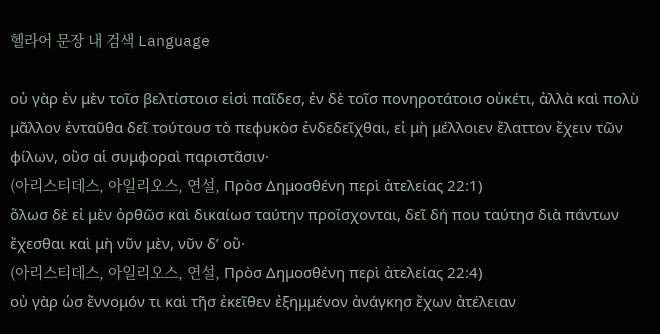헬라어 문장 내 검색 Language

οὐ γὰρ ἐν μὲν τοῖσ βελτίστοισ εἰσὶ παῖδεσ, ἐν δὲ τοῖσ πονηροτάτοισ οὐκέτι, ἀλλὰ καὶ πολὺ μᾶλλον ἐνταῦθα δεῖ τούτουσ τὸ πεφυκὸσ ἐνδεδεῖχθαι, εἰ μὴ μέλλοιεν ἔλαττον ἔχειν τῶν φίλων, οὓσ αἱ συμφοραὶ παριστᾶσιν·
(아리스티데스, 아일리오스, 연설, Πρὸσ Δημοσθένη περὶ ἀτελείας 22:1)
ὅλωσ δὲ εἰ μὲν ὀρθῶσ καὶ δικαίωσ ταύτην προί̈σχονται, δεῖ δή που ταύτησ διὰ πάντων ἔχεσθαι καὶ μὴ νῦν μὲν, νῦν δ’ οὔ·
(아리스티데스, 아일리오스, 연설, Πρὸσ Δημοσθένη περὶ ἀτελείας 22:4)
οὐ γὰρ ὡσ ἔννομόν τι καὶ τῆσ ἐκεῖθεν ἐξημμένον ἀνάγκησ ἔχων ἀτέλειαν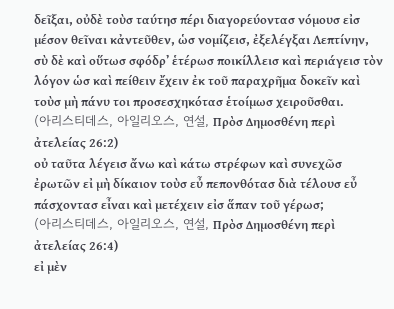δεῖξαι, οὐδὲ τοὺσ ταύτησ πέρι διαγορεύοντασ νόμουσ εἰσ μέσον θεῖναι κἀντεῦθεν, ὡσ νομίζεισ, ἐξελέγξαι Λεπτίνην, σὺ δὲ καὶ οὕτωσ σφόδρ’ ἑτέρωσ ποικίλλεισ καὶ περιάγεισ τὸν λόγον ὡσ καὶ πείθειν ἔχειν ἐκ τοῦ παραχρῆμα δοκεῖν καὶ τοὺσ μὴ πάνυ τοι προσεσχηκότασ ἑτοίμωσ χειροῦσθαι.
(아리스티데스, 아일리오스, 연설, Πρὸσ Δημοσθένη περὶ ἀτελείας 26:2)
οὐ ταῦτα λέγεισ ἄνω καὶ κάτω στρέφων καὶ συνεχῶσ ἐρωτῶν εἰ μὴ δίκαιον τοὺσ εὖ πεπονθότασ διὰ τέλουσ εὖ πάσχοντασ εἶναι καὶ μετέχειν εἰσ ἅπαν τοῦ γέρωσ;
(아리스티데스, 아일리오스, 연설, Πρὸσ Δημοσθένη περὶ ἀτελείας 26:4)
εἰ μὲν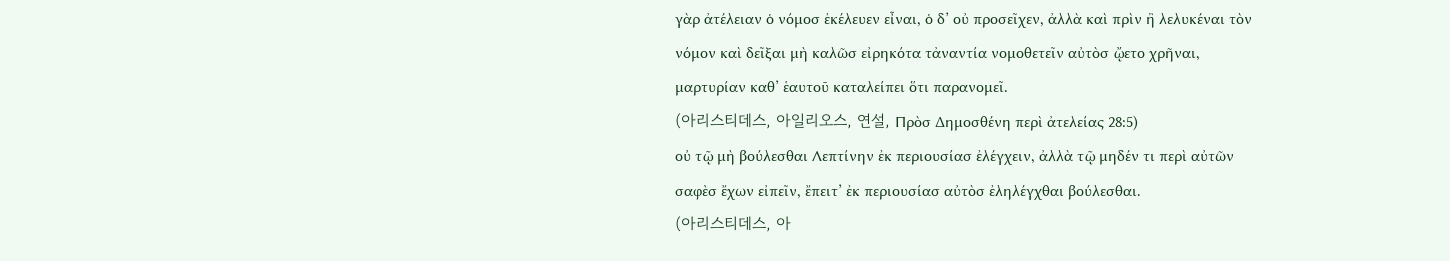γὰρ ἀτέλειαν ὁ νόμοσ ἐκέλευεν εἶναι, ὁ δ’ οὐ προσεῖχεν, ἀλλὰ καὶ πρὶν ἢ λελυκέναι τὸν νόμον καὶ δεῖξαι μὴ καλῶσ εἰρηκότα τἀναντία νομοθετεῖν αὐτὸσ ᾤετο χρῆναι, μαρτυρίαν καθ’ ἑαυτοῦ καταλείπει ὅτι παρανομεῖ.
(아리스티데스, 아일리오스, 연설, Πρὸσ Δημοσθένη περὶ ἀτελείας 28:5)
οὐ τῷ μὴ βούλεσθαι Λεπτίνην ἐκ περιουσίασ ἐλέγχειν, ἀλλὰ τῷ μηδέν τι περὶ αὐτῶν σαφὲσ ἔχων εἰπεῖν, ἔπειτ’ ἐκ περιουσίασ αὐτὸσ ἐληλέγχθαι βούλεσθαι.
(아리스티데스, 아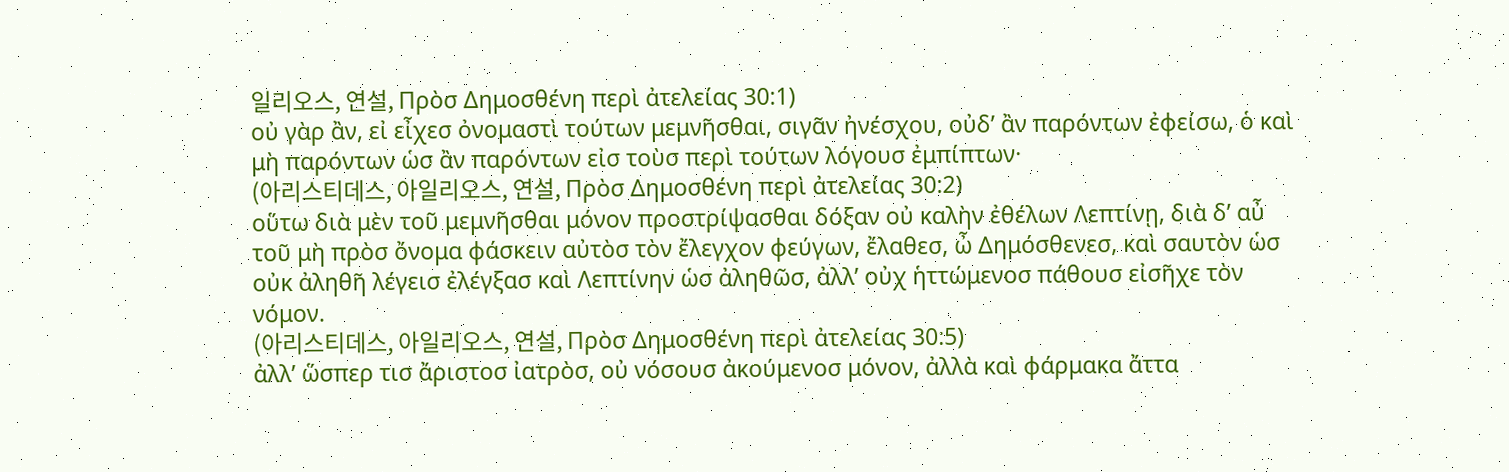일리오스, 연설, Πρὸσ Δημοσθένη περὶ ἀτελείας 30:1)
οὐ γὰρ ἂν, εἰ εἶχεσ ὀνομαστὶ τούτων μεμνῆσθαι, σιγᾶν ἠνέσχου, οὐδ’ ἂν παρόντων ἐφείσω, ὁ καὶ μὴ παρόντων ὡσ ἂν παρόντων εἰσ τοὺσ περὶ τούτων λόγουσ ἐμπίπτων·
(아리스티데스, 아일리오스, 연설, Πρὸσ Δημοσθένη περὶ ἀτελείας 30:2)
οὕτω διὰ μὲν τοῦ μεμνῆσθαι μόνον προστρίψασθαι δόξαν οὐ καλὴν ἐθέλων Λεπτίνῃ, διὰ δ’ αὖ τοῦ μὴ πρὸσ ὄνομα φάσκειν αὐτὸσ τὸν ἔλεγχον φεύγων, ἔλαθεσ, ὦ Δημόσθενεσ, καὶ σαυτὸν ὡσ οὐκ ἀληθῆ λέγεισ ἐλέγξασ καὶ Λεπτίνην ὡσ ἀληθῶσ, ἀλλ’ οὐχ ἡττώμενοσ πάθουσ εἰσῆχε τὸν νόμον.
(아리스티데스, 아일리오스, 연설, Πρὸσ Δημοσθένη περὶ ἀτελείας 30:5)
ἀλλ’ ὥσπερ τισ ἄριστοσ ἰατρὸσ, οὐ νόσουσ ἀκούμενοσ μόνον, ἀλλὰ καὶ φάρμακα ἄττα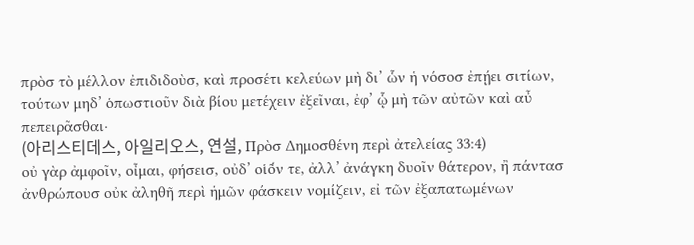πρὸσ τὸ μέλλον ἐπιδιδοὺσ, καὶ προσέτι κελεύων μὴ δι’ ὧν ἡ νόσοσ ἐπῄει σιτίων, τούτων μηδ’ ὁπωστιοῦν διὰ βίου μετέχειν ἐξεῖναι, ἐφ’ ᾧ μὴ τῶν αὐτῶν καὶ αὖ πεπειρᾶσθαι·
(아리스티데스, 아일리오스, 연설, Πρὸσ Δημοσθένη περὶ ἀτελείας 33:4)
οὐ γὰρ ἀμφοῖν, οἶμαι, φήσεισ, οὐδ’ οἱο͂́ν τε, ἀλλ’ ἀνάγκη δυοῖν θάτερον, ἢ πάντασ ἀνθρώπουσ οὐκ ἀληθῆ περὶ ἡμῶν φάσκειν νομίζειν, εἰ τῶν ἐξαπατωμένων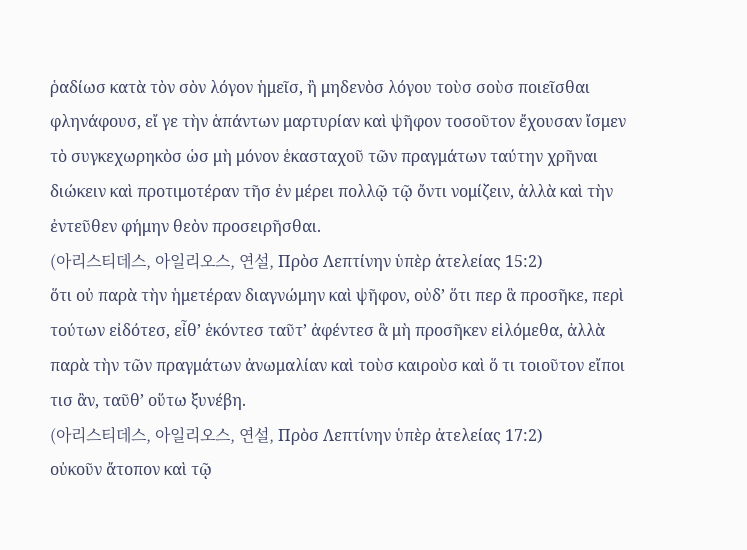ῥαδίωσ κατὰ τὸν σὸν λόγον ἡμεῖσ, ἢ μηδενὸσ λόγου τοὺσ σοὺσ ποιεῖσθαι φληνάφουσ, εἴ γε τὴν ἁπάντων μαρτυρίαν καὶ ψῆφον τοσοῦτον ἔχουσαν ἴσμεν τὸ συγκεχωρηκὸσ ὡσ μὴ μόνον ἑκασταχοῦ τῶν πραγμάτων ταύτην χρῆναι διώκειν καὶ προτιμοτέραν τῆσ ἐν μέρει πολλῷ τῷ ὄντι νομίζειν, ἀλλὰ καὶ τὴν ἐντεῦθεν φήμην θεὸν προσειρῆσθαι.
(아리스티데스, 아일리오스, 연설, Πρὸσ Λεπτίνην ὑπὲρ ἀτελείας 15:2)
ὅτι οὐ παρὰ τὴν ἡμετέραν διαγνώμην καὶ ψῆφον, οὐδ’ ὅτι περ ἃ προσῆκε, περὶ τούτων εἰδότεσ, εἶθ’ ἑκόντεσ ταῦτ’ ἀφέντεσ ἃ μὴ προσῆκεν εἱλόμεθα, ἀλλὰ παρὰ τὴν τῶν πραγμάτων ἀνωμαλίαν καὶ τοὺσ καιροὺσ καὶ ὅ τι τοιοῦτον εἴποι τισ ἂν, ταῦθ’ οὕτω ξυνέβη.
(아리스티데스, 아일리오스, 연설, Πρὸσ Λεπτίνην ὑπὲρ ἀτελείας 17:2)
οὐκοῦν ἄτοπον καὶ τῷ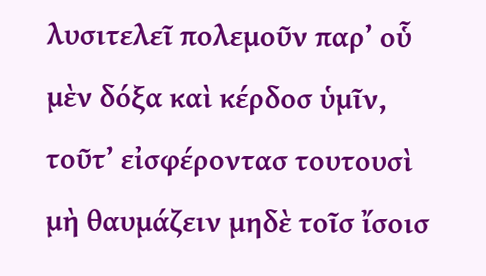λυσιτελεῖ πολεμοῦν παρ’ οὗ μὲν δόξα καὶ κέρδοσ ὑμῖν, τοῦτ’ εἰσφέροντασ τουτουσὶ μὴ θαυμάζειν μηδὲ τοῖσ ἴσοισ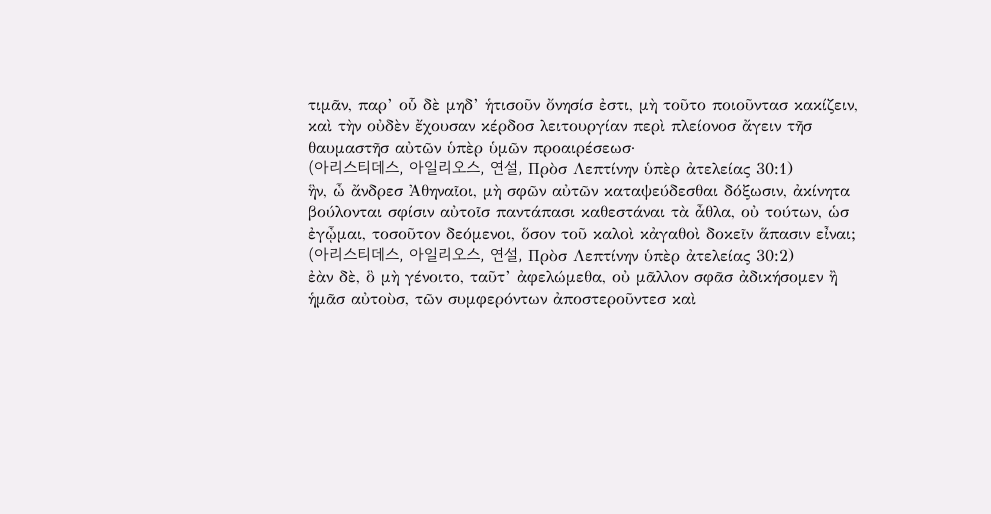τιμᾶν, παρ’ οὗ δὲ μηδ’ ἡτισοῦν ὄνησίσ ἐστι, μὴ τοῦτο ποιοῦντασ κακίζειν, καὶ τὴν οὐδὲν ἔχουσαν κέρδοσ λειτουργίαν περὶ πλείονοσ ἄγειν τῆσ θαυμαστῆσ αὐτῶν ὑπὲρ ὑμῶν προαιρέσεωσ·
(아리스티데스, 아일리오스, 연설, Πρὸσ Λεπτίνην ὑπὲρ ἀτελείας 30:1)
ἣν, ὦ ἄνδρεσ Ἀθηναῖοι, μὴ σφῶν αὐτῶν καταψεύδεσθαι δόξωσιν, ἀκίνητα βούλονται σφίσιν αὐτοῖσ παντάπασι καθεστάναι τὰ ἆθλα, οὐ τούτων, ὡσ ἐγᾦμαι, τοσοῦτον δεόμενοι, ὅσον τοῦ καλοὶ κἀγαθοὶ δοκεῖν ἅπασιν εἶναι;
(아리스티데스, 아일리오스, 연설, Πρὸσ Λεπτίνην ὑπὲρ ἀτελείας 30:2)
ἐὰν δὲ, ὃ μὴ γένοιτο, ταῦτ’ ἀφελώμεθα, οὐ μᾶλλον σφᾶσ ἀδικήσομεν ἢ ἡμᾶσ αὐτοὺσ, τῶν συμφερόντων ἀποστεροῦντεσ καὶ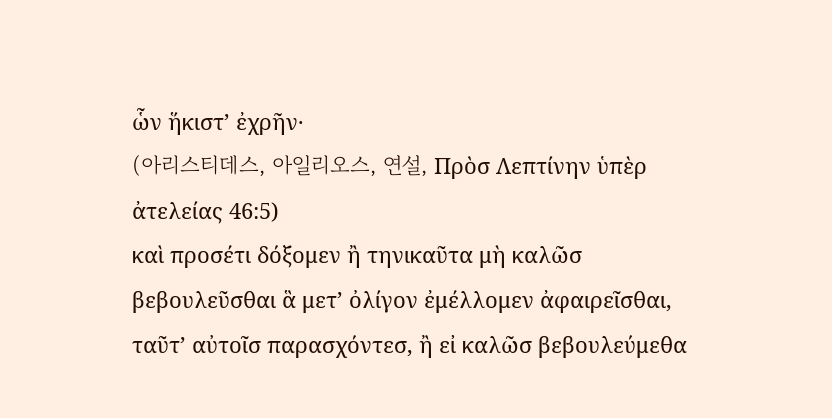ὧν ἥκιστ’ ἐχρῆν·
(아리스티데스, 아일리오스, 연설, Πρὸσ Λεπτίνην ὑπὲρ ἀτελείας 46:5)
καὶ προσέτι δόξομεν ἢ τηνικαῦτα μὴ καλῶσ βεβουλεῦσθαι ἃ μετ’ ὀλίγον ἐμέλλομεν ἀφαιρεῖσθαι, ταῦτ’ αὐτοῖσ παρασχόντεσ, ἢ εἰ καλῶσ βεβουλεύμεθα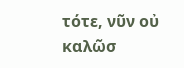τότε, νῦν οὐ καλῶσ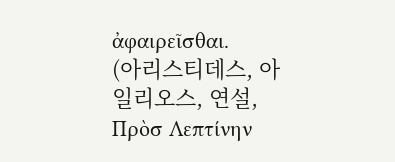ἀφαιρεῖσθαι.
(아리스티데스, 아일리오스, 연설, Πρὸσ Λεπτίνην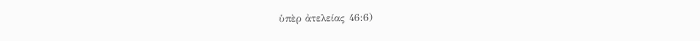ὑπὲρ ἀτελείας 46:6)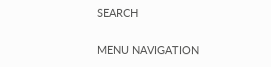SEARCH

MENU NAVIGATION